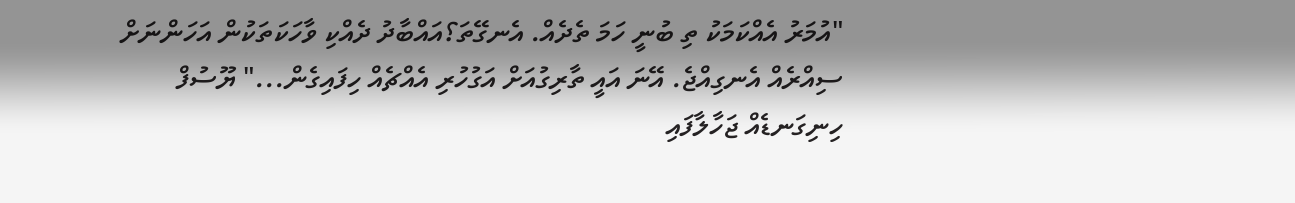"އުމަރު އެއްކަމަކު ތި ބުނީ ހަމަ ތެދެއް. އެނގޭތަ؟އައްބާދު ދެއްކި ވާހަކަތަކުން އަހަންނަށް ސިއްރެއް އެނގިއްޖެ. އޭނަ އައީ ތާރިގުއަށް އަގުހުރި އެއްޗެއް ހިފައިގެން..." ޔޫސުފް ހިނިގަނޑެއް ޖަހާލާފައި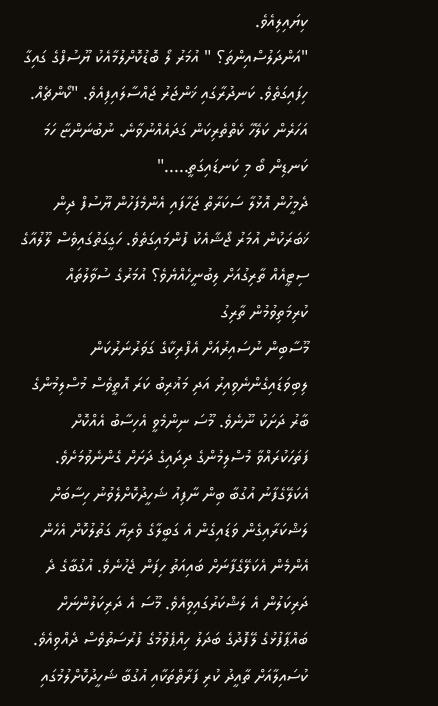ކިޔައިލިއެވެ.
"އަންދަލުސްއިންތަ؟ " އުމަރު ލޯ ބޮޑުކޮށްލުމާއެކު ޔޫސުފްގެ ގައިގާ ހިފައިގަތެވެ. ކަނދުރާގައި ޚަންޖަރު ޖައްސާލައިފިއެވެ. "ކޯންޗެއް. އަހަރެން ކަލޭހާ ކެތްތެރިކަން ގަދައެއްނުވާނެ. ނުބުނަންޏާ ހަމަ ކަނޑިން ބޯ މި ކަނޑައިގަތީ....."
ދެމީހުން އޮޅުލާ ސަކަރާތް ޖަހާފައި އެންމެފަހުން ޔޫސުފް ދިން ޚަބަރަކުން އުމަރު ޖޯޝާއެކު ފުންމައިގަތެވެ. ހަގީގަތުގައިވެސް ލޫލުއާގެ ސިޓީއެއް ތާރިގުއަށް ލިބުނީހެއްޔެވެ؟ އުމަރުގެ ސުވާލުތައް ކުރިމަތިވުމުން ތާރިގު
މޫސާބިން ނުސައިރުއަށް އެފްރިކާގެ ގަވަރުނަރުކަން ލިބިވަޑައިގެންނެވިއިރު އަދި މަޣުރިބު ކަރަ އޮތީވެސް މުސްލިމުންގެ ބާރު ދަށަކު ނޫނެވެ. މޫސަ ނިންމެވީ އެހިސާބު އެއްކޮށް ފަތަހަކުރައްވާ މުސްލިމުންގެ ދިދައިގެ ދަށަށް ގެންނެވުމަށެވެ. އެކަލޭގެފާނު އުގުބާ ބިން ނާފިއު ޝަހީދުކޮށްލެވުނު ހިސާބަށް ލަޝްކަރާއިގެން ވަޑައިގެން އެ ގަބީލާގެ ވެރިޔާ ގަތުލުކޮށް އެހެން އެންމެން އެކަލޭގެފާނަށް ބައިއަތު ހިފަން ޖެހުނެވެ. އުގުބާގެ ދެ ދަރިކަލުން އެ ލަޝްކަރުގައިވިއެވެ. މޫސަ އެ ދަރިކަލުންނަށް ބައްޕާފުޅުގެ ލޭފޮދުގެ ބަދަލު ހިއްޕެވުމުގެ ފުރުސަތުވެސް ދެއްވިއެވެ. ކުސައިލާއަށް ތާއީދު ކުރި ފަރާތްތަކާއި އުގުބާ ޝަހީދުކޮށްލުމުގައި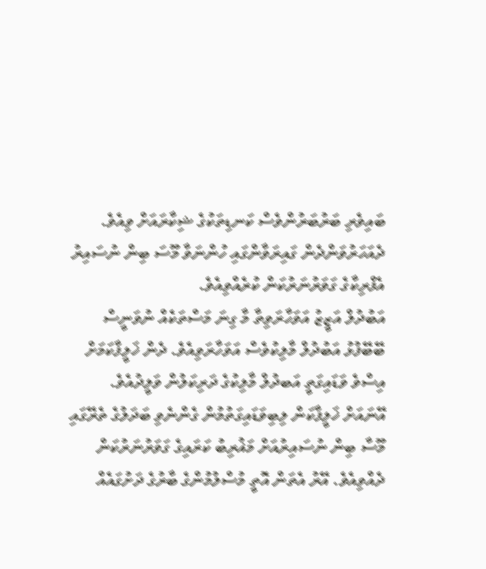ބައިވެރި ބަރުބަރުންވެސް ކަނޑިތަކުގެ ޝިކާރައަށް ވިއެވެ.
ދެއަހަރުވަންދެން ގައިރަވާންގައި ހުންނަވާ މޫސަ ބިން ނުސައިރު އެފްރިކާގެ ގަވަރުނަރުކަން ކުރެއްވިއެވެ.
އަބުދުލް އަޒީޒު އަވަހާރަވިތާ މާ ގިނަ މަސްތަކެއް ނުވަނީސް ބޭބޭފުޅު އަބުދުލް މާލިކުވެސް އަވަހާރަވިއެވެ. ދެން ޚަލީފާކަމަށް އިސްވެ ވަޑައިގަތީ އަބދުލް މާލިކުގެ ދަރިކަލުން ވަލީދުއެވެ. އޭނައަށް ޚަލީފާކަން ލިބިވަޑައިގަތުމުން ގެންނެވި ބަދަލުގެ ތެރޭގައި މޫސާ ބިން ނުސައިރުއަށް މަޣުރިބު ކަރައިގެ ގަވަރުނަރުކަން ދެއްވިއެވެ. އޭރު އެތަން އޮތީ މުސްލުމުންގެ ބާރުގެ ދަށުގައެއް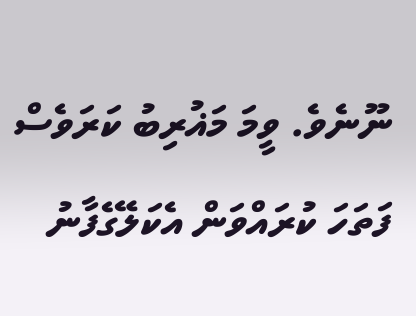ނޫނެވެ. ވީމަ މަޣުރިބު ކަރަވެސް ފަތަހަ ކުރައްވަން އެކަލޭގެފާނު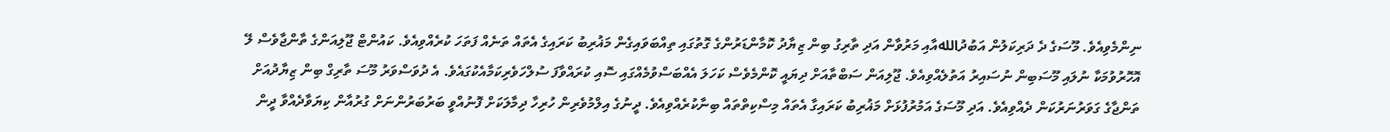ނިންމެވިއެވެ. މޫސަގެ ދެ ދަރިކަލުން އަބުދުاللهއާއި މަރުވާން އަދި ތާރިގު ބިން ޒިޔާދު ކޮމާންޑަރުންގެ ގޮތުގައި ތިއްބަވައިގެން މަޣުރިބު ކަރައިގެ އެތައް ތަނެއް ފަތަހަ ކުރެއްވިއެވެ. ކައުންޓް ޖޫލިއަންގެ ތާންޖާވެސް ލޭ އޮހޮރުވުމަކާ ނުލައި މޫސަބިން ނުސައިރު އަތުލެއްވިއެވެ. ޖޫލިއަން ސަބްތާއަށް ދިޔައީ ކޮންމެވެސް ކަހަލަ އެއްބަސްވުމެއްގައި ސޮއި ކުރައްވާފަ ސުލްހަވެރިކަމާއެކުގައެވެ. އެ ދުވަސްވަރު މޫސަ ތާރިގް ބިން ޒިޔާދުއަށް ތަންޖާގެ ގަވަރުނަރުކަން ދެއްވިއެވެ. އަދި މޫސަގެ އަމުރުފުޅަށް މަޣުރިބު ކަރައިގާ އެތައް މިސްކިތްތައް ބިނާކުރެއްވިއެވެ. ދީނުގެ އިލްމުވެރިން ހުރިހާ ދިމާލަކަށް ފޮނުއްވީ ބަރުބަރުންނަށް ގުރުއާން ކިޔަވާދެއްވާ ދީން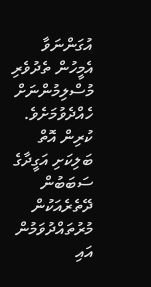އުގަންނަވާ އެމީހުން ތެދުވެރި މުސްލިމުންނަށް ހެއްދެވުމަށެވެ. ކުރިން އޮތް ބަލިކަށި އަގީދާގެ ސަބަބުން ދޭތެރެއަކުން މުރުތައްދުވަމުން އައި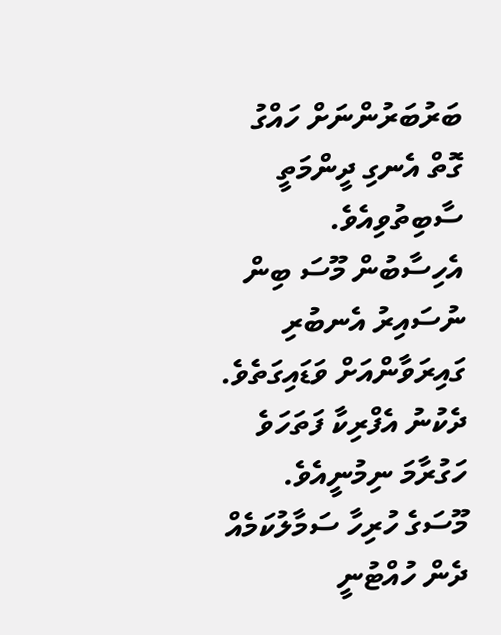ބަރުބަރުންނަށް ހައްގު ގޮތް އެނގި ދީންމަތީ ސާބިތުވިއެވެ.
އެހިސާބުން މޫސަ ބިން ނުސައިރު އެނބުރި ގައިރަވާންއަށް ވަޑައިގަތެވެ. ދެކުނު އެފްރިކާ ފަތަހަވެ ހަގުރާމަ ނިމުނީއެވެ.
މޫސަގެ ހުރިހާ ސަމާލުކަމެއް ދެން ހުއްޓުނީ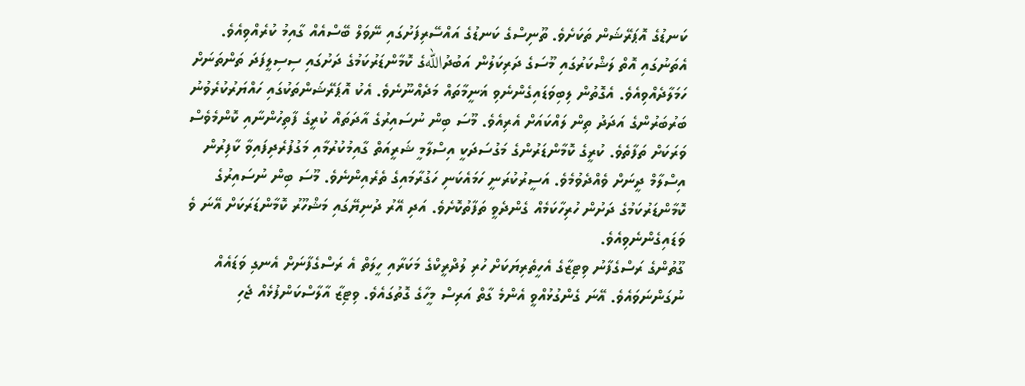ކަނޑުގެ އޮޕަރޭޝަން ތަކަށެވެ. ތޫނިސްގެ ކަނޑުގެ އައްސޭރިފަށުގައި ނޭވަލް ބޭސްއެއް ގާއިމު ކުރެއްވިއެވެ. އެތަނުގައި އޮތް ލަޝްކަރުގައި މޫސަގެ ދަރިކަލުން އަބުދުاللهގެ ކޮމާންޑަރުކަމުގެ ދަށުގައި ސިސިލީފަދަ ތަންތަނަށް ހަމަލާދެއްވިއެވެ. އެގޮތުން ލިބިވަޑައިގެންނެވި ޣަނީމާތައް މަދެއްނޫނެވެ. އެކު އޮޕަރޭޝަންތަކުގައި ހައްޔަރުކުރެވުނު ބަރުބަރުންގެ އަދަދު ތިން ލައްކައަށް އެރިއެވެ. މޫސަ ބިން ނުސައިރުގެ އާދަތައް ކުރީގެ ފާތިހުންނާއި ކޮންމެވެސް ވަރަކަށް ތަފާތެވެ. ކުރީގެ ކޮމާންޑަރުންގެ މަގުސަދަކީ އިސްލާމީ ޝަރީއަތް ގާއިމުކުރުމާއި މަގުފުރެދިފައިވާ ކާފިރުން އިސްލާމް ދީނަށް ވެއްދެވުމެވެ. އަސީރުކުރަނީ ހަމައެކަނި ހަގުރާމައިގެ ތެރެއިންނެވެ. މޫސަ ބިން ނުސައިރުގެ ކޮމާންޑަރުކަމުގެ ދަށުން ހުރިހާކަމެއް ގެންދެވީ ތަފާތުކޮށެވެ. އަދި އޭރު ދުނިޔޭގައި މަޝްހޫރު ކޮމާންޑަރަކަށް އޭނަ ވެ ވަޑައިގެންނެވިއެވެ.
ގޫތުންގެ ރަސްގެފާނު ވިޓިޒާގެ އެހީތެރިޔަކަށް ހުރި ލުދްރީކްގެ މަކަރާއި ހީލަތް އެ ރަސްގެފާނަށް އެނގި ވަޑައެއް ނުގަންނަވައެވެ. އޭނަ ގެންގުޅުއްވީ އެންމެ ގާތް އަރިސް މީހާގެ ގޮތުގައެވެ. ވިޓިޒާ އާލާސްކަންފުޅެއް ޖެހި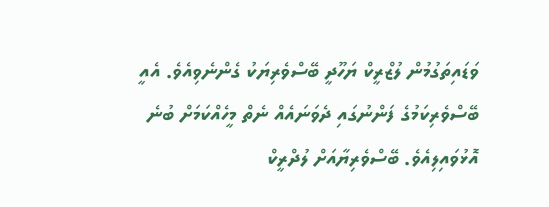ވަޑައިތަގުމުން ލުޒްރީކް ޔަހޫދީ ބޭސްވެރިޔަކު ގެންނެވިއެވެ. އެއީ ބޭސްވެރިކަމުގެ ފަންނުގައި ދެވަނައެއް ނެތް މީހެއްކަމަށް ބުނެ އޮޅުވައިލިއެވެ. ބޭސްވެރިޔާއަށް ލުދްރީކް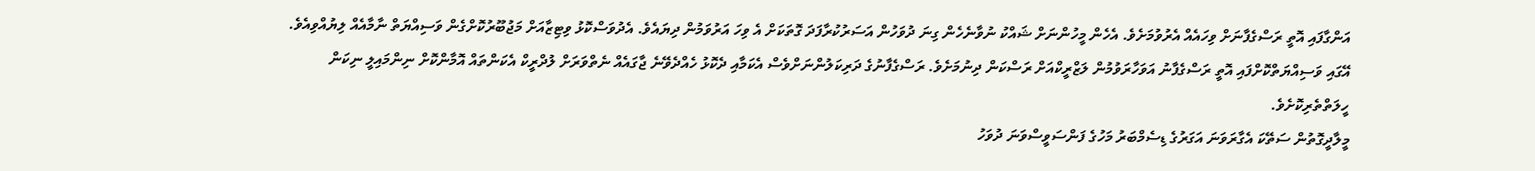އަންގާފައި އޮތީ ރަސްގެފާނަށް ވިހައެއް އެރުވުމަށެވެ. އެހެން މީހުންނަށް ޝައްކު ނުވާނެހެން ގިނަ ދުވަހުން އަސަރުކުރާފަދަ ގޮތަކަށް އެ ވިހަ އަރުވަމުން ދިޔައެވެ. އެދުވަސްކޮޅު ވިޓިޒާއަށް މަޖުބޫރުކޮށްގެން ވަސިއްޔަތް ނާމާއެއް ލިޔުއްވިއެވެ. އޭގައި ވަސިއްޔަތްކޮށްފައި އޮތީ ރަސްގެފާނު އަވަހާރަވުމުން ލަޒްރީކްއަށް ރަސްކަން ދިނުމަށެވެ. ރަސްގެފާނުގެ ދަރިކަލުންނަށްވެސް އެކަމާއި ދެކޮޅު ހެއްދެވޭނެ ޖާގައެއް ނެތްވަރަށް ލުދްރީކް އެކަންތައް އޮމާންކޮށް ނިންމައިލީ ނިކަން ހީލަތްތެރިކޮށެވެ.
މީލާދީގޮތުން ސަތޭކަ އެގާރަވަނަ އަގަރުގެ ޑިސެމްބަރު މަހުގެ ފަންސަވީސްވަނަ ދުވަހު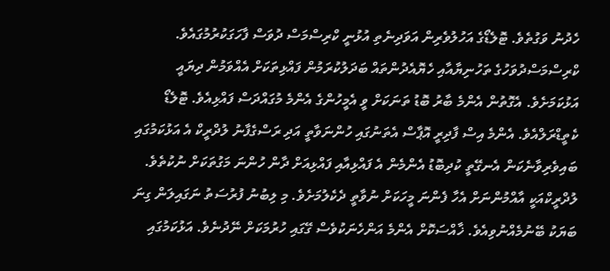ހެދުނު ވަގުތެވެ. ޓޮލެޑޯގެ އަހުލުވެރިން އަވަދިނެތި އުޅުނީ ކްރިސްމަސް ދުވަސް ފާހަގަކުރުމުގައެވެ. ކްރިސްމަސްދުވަހުގެ ތަހުނިޔާއާއި ހެޔޮއެދުންތައް ބަދަލުކުރަމުން ފައްޅިތަކަށް އެއްވަމުން ދިޔައީ އަޅުކަމަށެވެ. އެގޮތުން އެންމެ ބާރު ބޮޑު ތަނަކަށް ވީ އެމީހުންގެ އެންމެ މުގައްދަސް ފައްޅިއެވެ. ޓޮލެޑޯ ކެތީޑްރަލްއެވެ. އެންމެ އިސް ފާދިރީ އޮޕާސް އެތަނުގައި ހުންނަވާތީ އަދި ރަސްގެފާނު ލުދްރީކް އެ އަޅުކަމުގައި ބައިވެރިވާނެކަން އެނގޭތީ ކުދިބޮޑު އެންމެން އެ ފައްޅިއާއި ފައްޅިއަށް ދާން ހުންނަ މަގުތަކަށް ނުކުތެވެ. ލުދްރީކްއަކީ އާއްމުންނަށް އެހާ ފެންނަ މީހަކަށް ނުވާތީ ދެކެލުމަށެވެ. މި ލިބުނު ފުރުސަތު ނަގައިލަން ގިނަ ބަޔަކު ބޭނުމެއްނުވިއެވެ. ޚާއްސަކޮށް އެންމެ އަންހެނަކުވެސް ގޭގައި ހުރުމަކަށް ނޭދުނެވެ. އަޅުކަމުގައި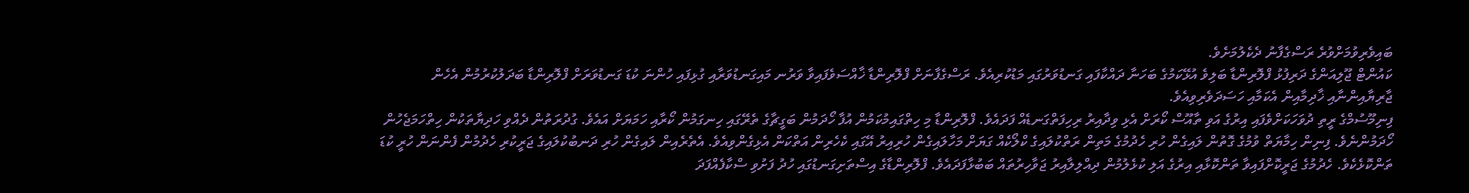ބައިވެރިވުމަށްވުރެ ރަސްގެފާނު ދެކެލުމަށެވެ.
ކައުންޓް ޖޫލިއަންގެ ދަރިފުޅު ފްލޮރިންޑާ ބަލިވެ އުޅޭކަމުގެ ބަހަނާ ދައްކާފައި ގަނޑުވަރުގައި މަޑުކުރިއެވެ. ރަސްގެފާނަށް ފްލޮރިންޑާ ޚާއްސަވެފައިވާ ވަރުނ މައިގަނޑުވަރާއި ގުޅިފައި ހުންނަ ކުޑަ ގަނޑުވަރަށް ފްލޮރިންޑާ ބަދަލުކުރުމުން އެހެން ޖާރިޔާއިންނާއި ޚާދިމާއިން އެކަމާއި ހަސަދަވެރިވިއެވެ.
ފިނިމޫސުމްގެ ރީތި ދުވަހަކަށްވެފައި އިރުގެ އަވި ތާއޫސް ކޯރަށް އެޅި ވިދާއިރު ރިހިފަތްގަނޑެއް ފަދައެވެ. ފްލޮރިންޑާ މި ހިތްގައިމުކަމުން އުފާ ހޯދަމުން ބަގީޗާގެ ތެރޭގައި ހިނގަމުން ކޯރާއި ހަމަޔަށް އައެވެ. ގުދުރަތުން ދެއްވި ހަދިޔާތަކުން ހިތްހަމަޖެހުން ހޯދަމުންނެވެ. ފިނިން ހިމާޔަތް ވުމުގެ ގޮތުން ލައިގެން ހުރި ހެދުމުގެ މަތިން ރަތްކުލައިގެ ކްލޯކެއް ގަޔަށް މަހާލައިގެން ހުރިއިރު އޭގައި ކެހެރިން އަތްކަން އެޅިގެންވިއެވެ. އެތެރެއިން ލައިގެން ހުރި ދަނބުކުލައިގެ ޖަރީކުރި ހެދުމުން ފެންނަން ހުރީ ކުޑަ ތަންކޮޅެކެވެ. ހެދުމުގެ ޖަރީކޮށްފައިވާ ތަންކޮޅާއި އިރުގެ އަލި ކުޅެލުމުން ދިއްލިލާއިރު ޖަވާހިރުތައް ބަބުޅާފަދައެވެ. ފްލޮރިންޑާގެ އިސްތަށިގަނޑުގައި ހުދު ފަށުވި ސްކާފެއްފަދަ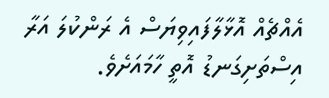އެއްޗެއް އޮޅާލާފައިވިޔަސް އެ ރަންކުލަ އަރާ އިސްތަށިގަނޑު އޮތީ ހާމައަށެވެ.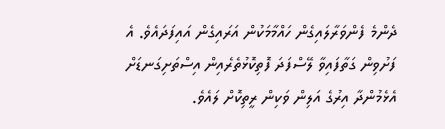ދެންމެ ފެންވަރާލައިގެން ހައްމާމަކުން އަރައިގެން އައިފަދައެވެ. އެ ފަށުވިން ގަތާފައިވާ ލޭސްފަދަ ފޮތިކޮޅުތެރެއިން އިސްތަށިގަނޑަށް އެޅެމުންދާ އިރުގެ އަލިން ވަކިން ރީތިކޮށް ލައެވެ.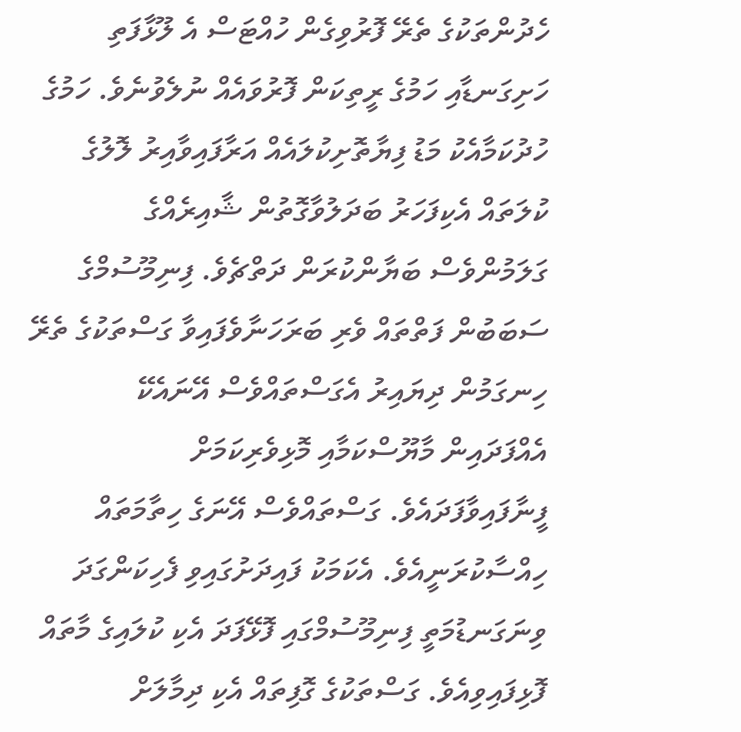ހެދުންތަކުގެ ތެރޭ ފޮރުވިގެން ހުއްޓަސް އެ ލޫޅާފަތި ހަށިގަނޑާއި ހަމުގެ ރީތިކަން ފޮރުވައެއް ނުލެވުނެވެ. ހަމުގެ ހުދުކަމާއެކު މަޑު ފިޔާތޮށިކުލައެއް އަރާފައިވާއިރު ލޮލުގެ ކުލަތައް އެކިފަހަރު ބަދަލުވާގޮތުން ޝާއިރެއްގެ ގަލަމުންވެސް ބަޔާންކުރަން ދަތްޗެވެ. ފިނިމޫސުމްގެ ސަބަބުން ފަތްތައް ވެރި ބަރަހަނާވެފައިވާ ގަސްތަކުގެ ތެރޭ ހިނގަމުން ދިޔައިރު އެގަސްތައްވެސް އޭނައެކޭ އެއްފަދައިން މާޔޫސްކަމާއި މޮޅިވެރިކަމަށް ފީނާފައިވާފަދައެވެ. ގަސްތައްވެސް އޭނަގެ ހިތާމަތައް ހިއްސާކުރަނީއެވެ. އެކަމަކު ފައިދަށުގައިވި ފެހިކަންގަދަ ވިނަގަނޑުމަތީ ފިނިމޫސުމްގައި ފޮޅޭފަދަ އެކި ކުލައިގެ މާތައް ފޮޅިފައިވިއެވެ. ގަސްތަކުގެ ގޮފިތައް އެކި ދިމާލަށް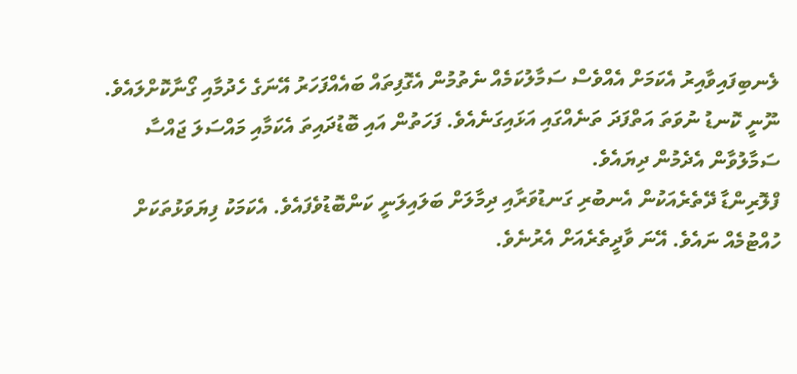ލެނބިފައިވާއިރު އެކަމަށް އެއްވެސް ސަމާލުކަމެއް ނެތުމުން އެގޮފިތައް ބައެއްފަހަރު އޭނަގެ ހެދުމާއި ގޯނާކޮށްލައެވެ. ނޫނީ ކޮނޑު ނުވަތަ އަތްފަދަ ތަނެއްގައި އަޅައިގަނެއެވެ. ފަހަތުން އައި ބޮޑުދައިތަ އެކަމާއި މައްސަލަ ޖައްސާ ސަމާލުވާން އެދެމުން ދިޔައެވެ.
ފްލޮރިންޑާ ދޭތެރެއަކުން އެނބުރި ގަނޑުވަރާއި ދިމާލަށް ބަލައިލަނީ ކަންބޮޑުވެފައެވެ. އެކަމަކު ފިޔަވަޅުތަކަށް ހުއްޓުމެއް ނައެވެ. އޭނަ ވާދީތެރެއަށް އެރުނެވެ.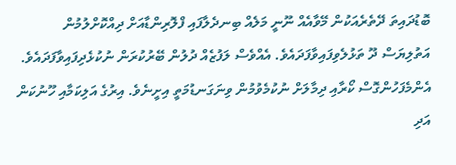ބޮޑުދައިތަ ދޭތެރެއަކުން މޭވާއެއް ނޫނީ މަލެއް ބިނދެލާފައި ފްލޮރިންޑާއަށް ދިއްކޮށްލުމުން އަތުލިޔަސް ދޫ ތަޅުލެވިފައިވާފަދައެވެ. އެއްވެސް ލަފުޒެއް ދުލުން ބޭރުކުރަން ނުކުޅެދިފައިވާފަދައެވެ. އެންމެފަހުންގޮސް ކޯރާއި ދިމާލަށް ނުކުމެވުމުން ވިނަގަނޑުމަތީ އިށީނެވެ. އިރުގެ އަލިކަމާއި ހޫނުކަން އަދި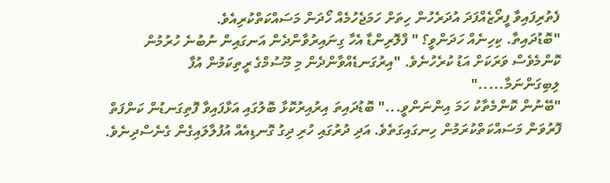ފެތުރިފައިވާ ފީރޯޒެއްފަދަ އުދަރެހުން ހިތަށް ހަމަޖެހުމެއް ހޯދަން މަސައްކަތްކުރިއެވެ.
"ބޮޑުދައިތާ. ކިހިނެއް ހަދަންވީ؟ " ފްލޮރިންޑާ އެހާ ގިނައިރުވާންދެން އަނގައިން ނުބުނެ ހުރުމުން ކޮންމެވެސް ވަރަކަށް އަޑު ކުރެހުނެވެ. "އިރުގަނޑެއްވާންދެން މި މޫސުމްގެ ރީތިކަމުން އުފާ ލިބިގަންނަމާ....."
"ބޭނުން ކޮންމެތާކު ހަމަ އިންނަންވީ..." ބޮޑުދައިތަ އިރުއިރުކޮޅާ ބޮލުގައި އަޅާފައިވާ ފޮތިގަނޑުން ކަންފަތް ފޮރުވަން މަސައްކަތްކުރަމުން ހިނގައިގަތެވެ. އަދި ދުރުގައި ހުރި ދިގު ގޮނޑިއެއް އުފުލާލައިގެން ގެނެސްދިނެވެ.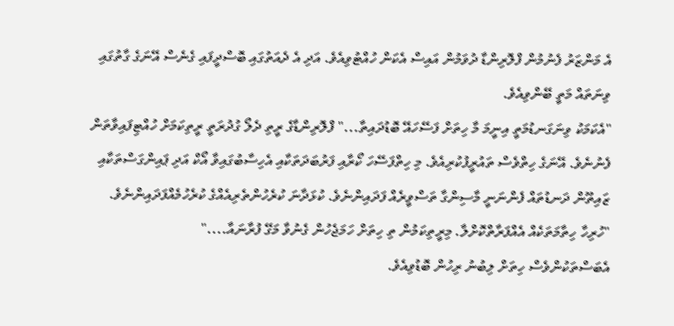އެ މަންޒަރު ފެނުމުން ފްލޮރިންޑާ ދުވަމުން އައިސް އެކަން ހުއްޓުވިއެވެ. އަދި އެ ދެއަތުގައި ބޮސްދީފައި ގެނެސް އޭނަގެ ގާތުގައި ވިނަތައް މަތީ ބޭންވިއެވެ.
"އެކަމަކު ވިނަގަނޑުމަތީ އިނީމަ މާ ހިތަށް ފަސޭހައޭ ބޮޑުދައިތާ..." ފްލޮރިންޑާގެ ރީތި ދެލޯ ގުދުރަތީ ރީތިކަމަށް ހުއްޓިފައިވާތަން ފެނުނެވެ. އޭނަގެ ހިތްވެސް ތައުރީފުކުރިއެވެ. މި ހިތްފަސޭހަ ކޯރާއި ފަރުބަދަތަކާއި އެހިސާބުގައިވާ އޯކް އަދި ޕައިންގަސްތަކާއި ޒައިތޫން ދަނޑުތައް ފެންނަނީ މާސިންގާ ތަސްވީރެއް ފަދައިންނެވެ. ކުޅަދާނަ ކުރެހުންތެރިއެއްގެ ކުރެހުމެއްފަދައިންނެވެ.
"ހުރިހާ ހިތާމަތަކެއް އެއްފަރާތްކޮށްލާ. މިރީތިކަމުން ތި ހިތަށް ހަމަޖެހުން ގެނުވާ މަގޭ ފުރާނައާ...."
އެބަސްތަކުންވެސް ހިތަށް ލިބުނު ރިހުން ބޮޑުވިއެވެ.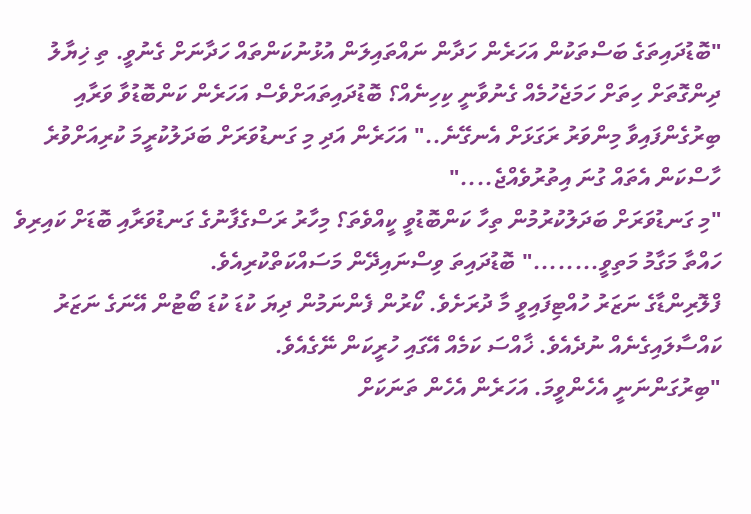"ބޮޑުދައިތަގެ ބަސްތަކުން އަހަރެން ހަދާން ނައްތައިލަން އުޅުނުކަންތައް ހަދާނަށް ގެނުވީ. ތި ޚިޔާލު ދިންގޮތަށް ހިތަށް ހަމަޖެހުމެއް ގެނުވާނީ ކިހިނެއް؟ ބޮޑުދައިތައަށްވެސް އަހަރެން ކަންބޮޑުވާ ވަރާއި ބިރުގެންފައިވާ މިންވަރު ރަގަޅަށް އެނގޭނެ.." އަހަރެން އަދި މި ގަނޑުވަރަށް ބަދަލުކުރީމަ ކުރިއަށްވުރެ ހާސްކަން އެތައް ގުނަ އިތުރުވެއްޖެ...."
"މި ގަނޑުވަރަށް ބަދަލުކުރުމުން ތިހާ ކަންބޮޑުވީ ކީއްވެތަ؟ މިހާރު ރަސްގެފާނުގެ ގަނޑުވަރާއި ބޮޑަށް ކައިރިވެ ހައްތާ މަގާމު މަތިވީ........" ބޮޑުދައިތަ ވިސްނައިދޭން މަސައްކަތްކުރިއެވެ.
ފްލޮރިންޑާގެ ނަޒަރު ހުއްޓިފައިވީ މާ ދުރަށެވެ. ކޯރުން ފެންނަމުން ދިޔަ ކުޑަ ކުޑަ ބޯޓުން އޭނަގެ ނަޒަރު ކައްސާލައިގެނެއް ނުދެއެވެ. ޚާއްސަ ކަމެއް އޭގައި ހުރީކަން ނޭގެއެވެ.
"ބިރުގަންނަނީ އެހެންވީމަ. އަހަރެން އެހެން ތަނަކަށް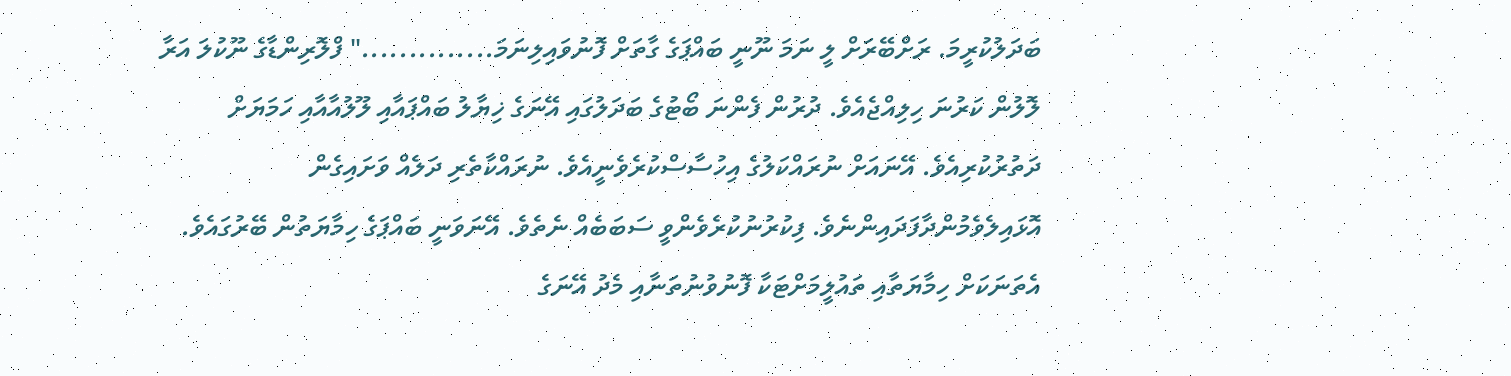ބަދަލުކުރީމަ. ރަށްބޭރަށް ލީ ނަމަ ނޫނީ ބައްޕަގެ ގާތަށް ފޮނުވައިލިނަމަ.............." ފްލޮރިންޑާގެ ނޫކުލަ އަރާ ލޮލުން ކަރުނަ ހިލިއްޖެއެވެ. ދުރުން ފެންނަ ބޯޓުގެ ބަދަލުގައި އޭނަގެ ޚިޔާލު ބައްޕައާއި ލޫލުއާއާއި ހަމަޔަށް ދަތުރުކުރިއެވެ. އޭނައަށް ނުރައްކަލުގެ އިހުސާސްކުރެވެނީއެވެ. ނުރައްކާތެރި ދަލެއް ވަށައިގެން އޮޅައިލެވެމުންދާފަދައިންނެވެ. ފިކުރުނުކުރެވެންވީ ސަބަބެއް ނެތެވެ. އޭނަވަނީ ބައްޕަގެ ހިމާޔަތުން ބޭރުގައެވެ. އެތަނަކަށް ހިމާޔަތާއި ތައުލީމަށްޓަކާ ފޮނުވުނުތަނާއި މެދު އޭނަގެ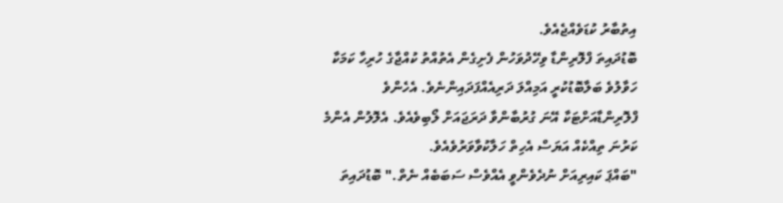އިތުބާރު ކުޑަވެއްޖެއެވެ.
ބޮޑުދައިތަ ފްލޮރިންޑާ ވިހޭދުވަހުން ފެށިގެން އެތުއްތު ކުއްޖާގެ ހުރިހާ ކަމަކާ ހަވާލުވެ ބަލާބޮޑުކުރީ އަމިއްލަ ދަރިއެއްފަދައިންނެވެ. އެހެންވެ ފްލޮރިންޑާއަށްޓަކާ އޭނަ ގުރުބާންވާ ދަރަޖައަށް ލޯބިވެއެވެ. އެލޮލުން އެންމެ ކަރުނަ ތިއްކެއް އަޔަސް އެހިތް ހަލާކުވާވަރުވެއެވެ.
"ބައްޕަ ކައިރިއަށް ނުދެވެންވީ އެއްވެސް ސަބަބެއް ނެތް." ބޮޑުދައިތަ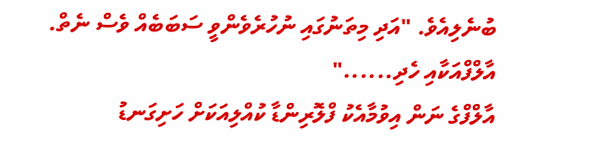ބުނެލިއެވެ. "އަދި މިތަނުގައި ނުހުރެވެންވީ ސަބަބެއް ވެސް ނެތް. އާލްފްއަކާއި ހެދި......"
އާލްފްގެ ނަން އިވުމާއެކު ފްލޮރިންޑާ ކުއްލިއަކަށް ހަށިގަނޑު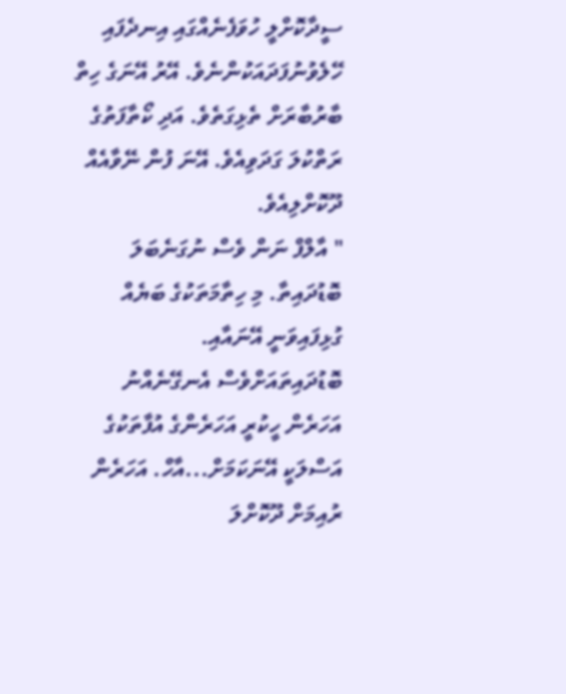ސީދާކޮށްލީ ހުވަފެނެއްގައި އިނދެފައި ހޭލެވުނުފަދައަކުންނެވެ. އޭރު އޭނަގެ ހިތް ބާރުބާރަށް ތެޅިގަތެވެ. އަދި ކޯތާފަތުގެ ރަތްކުލަ ގަދަވިއެވެ. އޭނަ ފުން ނޭވާއެއް ދޫކޮށްލިއެވެ.
" އާލްފް ނަން ވެސް ނުގަނެބަލަ ބޮޑުދައިތާ. މި ހިތާމަތަކުގެ ބަޔެއް ގުޅިފައިވަނީ އޭނައާއި. ބޮޑުދައިތައަށްވެސް އެނގޭނެއްނު އަހަރެން ހީކުރީ އަހަރެންގެ އުފާތަކުގެ އަސްލަކީ އޭނަކަމަށް...އާހް. އަހަރެން ރުއިމަށް ދޫކޮށްލަ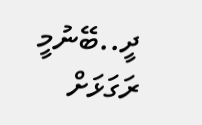ދީ..ބޭނުމީ ރަގަޅަށް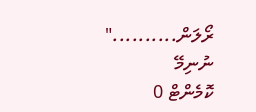ރޯލަން.........."
ނުނިމޭ
ކޮމެންޓް 0